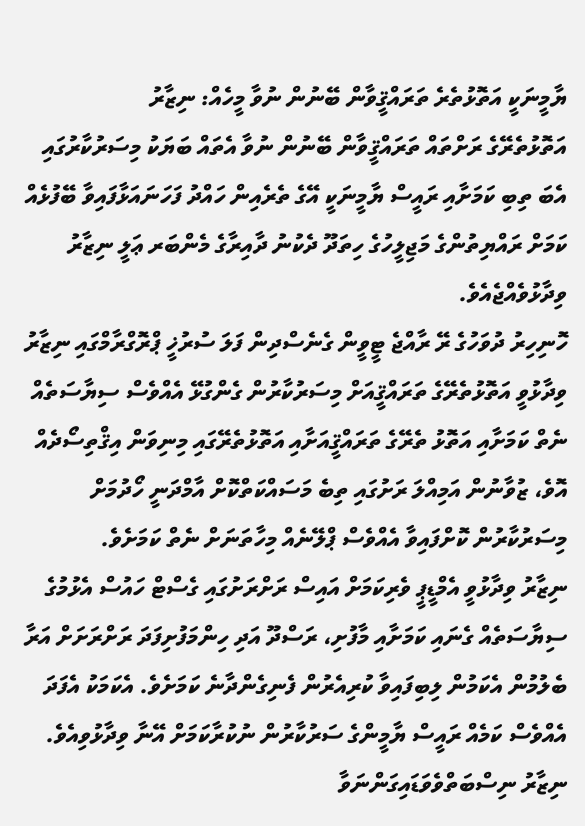ޔާމީނަކީ އަތޮޅުތެރެ ތަރައްޤީވާން ބޭނުން ނުވާ މީހެއް: ނިޒާރު
އަތޮޅުތެރޭގެ ރަށްތައް ތަރައްޤީވާން ބޭނުން ނުވާ އެތައް ބަޔަކު މިސަރުކާރުގައި އެބަ ތިބި ކަމަށާއި ރައީސް ޔާމީނަކީ އޭގެ ތެރެއިން ހައްދު ފަހަނައަޅާފައިވާ ބޭފުޅެއް ކަމަށް ރައްޔިތުންގެ މަޖިލީހުގެ ހިތަދޫ ދެކުނު ދާއިރާގެ މެންބަރ ޢަލީ ނިޒާރު ވިދާޅުވެއްޖެއެވެ.
ހޮނިހިރު ދުވަހުގެ ރޭ ރާއްޖެ ޓީވީން ގެނެސްދިން ފަލަ ސުރުޚީ ޕްރޮގްރާމްގައި ނިޒާރު ވިދާޅުވީ އަތޮޅުތެރޭގެ ތަރައްޤީއަށް މިސަރުކާރުން ގެންގުޅޭ އެއްވެސް ސިޔާސަތެއް ނެތް ކަމަށާއި އަތޮޅު ތެރޭގެ ތަރައްޤީއަށާއި އަތޮޅުތެރޭގައި މިނިވަން އިޤްތިސޯދެއް އޮވެ، ޒުވާނުން އަމިއްލަ ރަށުގައި ތިބެ މަސައްކަތްކޮށް އާމްދަނީ ހޯދުމަށް މިސަރުކާރުން ކޮށްފައިވާ އެއްވެސް ޕްލޭނެއް މިހާތަނަށް ނެތް ކަމަށެވެ.
ނިޒާރު ވިދާޅުވީ އެމްޑީޕީ ވެރިކަމަށް އައިސް ރަށްރަށުގައި ގެސްޓް ހައުސް އެޅުމުގެ ސިޔާސަތެއް ގެނައި ކަމަށާއި މާފުށި، ރަސްދޫ އަދި ހިންމަފުށިފަދަ ރަށްރަށަށް އަރާ ބެލުމުން އެކަމުން ލިބިފައިވާ ކުރިއެރުން ފެނިގެންދާނެ ކަމަށެވެ. އެކަމަކު އެފަދަ އެއްވެސް ކަމެއް ރައީސް ޔާމީންގެ ސަރުކާރުން ނުކުރާކަމަށް އޭނާ ވިދާޅުވިއެވެ.
ނިޒާރު ނިސްބަތްވެވަޑައިގަންނަވާ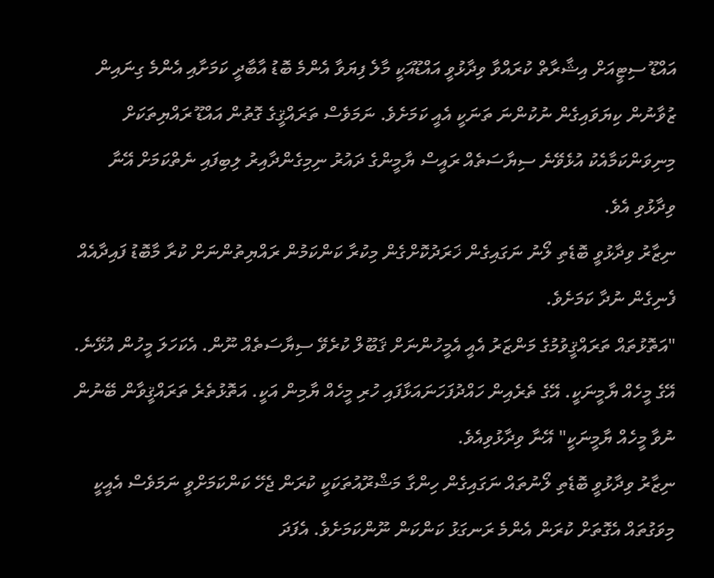އައްޑޫ ސިޓީއަށް އިޝާރާތް ކުރައްވާ ވިދާޅުވީ އައްޑޫއަކީ މާލެ ފިޔަވާ އެންމެ ބޮޑު އާބާދީ ކަމަށާއި އެންމެ ގިނައިން ޒުވާނުން ކިޔަވައިގެން ނުކުންނަ ތަނަކީ އެއީ ކަމަށެވެ. ނަމަވެސް ތަރައްޤީގެ ގޮތުން އައްޑޫ ރައްޔިތަކަށް މިނިވަންކަމާއެކު އުޅެވޭނެ ސިޔާސަތެއް ރައީސް ޔާމީންގެ ދައުރު ނިމިގެންދާއިރު ލިބިފައި ނެތްކަމަށް އޭނާ ވިދާޅުވި އެވެ.
ނިޒާރު ވިދާޅުވީ ބޮޑެތި ލޯނު ނަގައިގެން ޚަރަދުކޮށްގެން މިކުރާ ކަންކަމުން ރައްޔިތުންނަށް ކުރާ މާބޮޑު ފައިދާއެއް ފެނިގެން ނުދާ ކަމަށެވެ.
"އަތޮޅުތައް ތަރައްޤީވުމުގެ މަންޒަރު އެއީ އެމީހުންނަށް ޤަބޫލް ކުރެވޭ ސިޔާސަތެއް ނޫން. އެކަހަލަ މީހުން އުޅޭނެ. އޭގެ މީހެއް ޔާމީނަކީ. އޭގެ ތެރެއިން ހައްދުފަހަނައަޅާފައި ހުރި މީހެއް ޔާމިން އަކީ. އަތޮޅުތެރެ ތަރައްޤީވާން ބޭނުން ނުވާ މީހެއް ޔާމީނަކީ" އޭނާ ވިދާޅުވިއެވެ.
ނިޒާރު ވިދާޅުވީ ބޮޑެތި ލޯނުތައް ނަގައިގެން ހިންގާ މަޝްރޫއުތަކަކީ ކުރަން ޖެހޭ ކަންކަމަށްވީ ނަމަވެސް އެއީކީ މިވަގުތައް އެގޮތަށް ކުރަން އެންމެ ރަނގަޅު ކަންކަން ނޫންކަމަށެވެ. އެފަދަ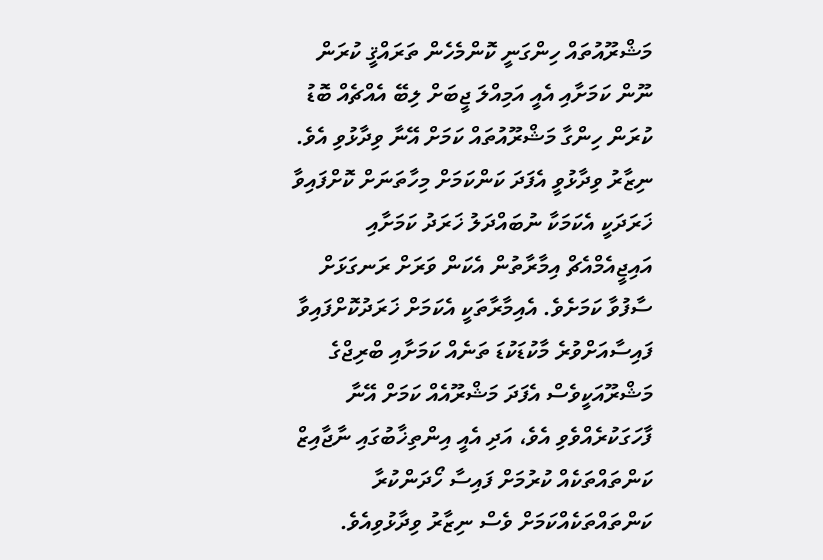މަޝްރޫއުތައް ހިންގަނީ ކޮންމެހެން ތަރައްޤީ ކުރަން ނޫން ކަމަށާއި އެއީ އަމިއްލަ ޖީބަށް ލިބޭ އެއްޗެއް ބޮޑު ކުރަން ހިންގާ މަޝްރޫއުތައް ކަމަށް އޭނާ ވިދާޅުވި އެވެ.
ނިޒާރު ވިދާޅުވީ އެފަދަ ކަންކަމަށް މިހާތަނަށް ކޮށްފައިވާ ޚަރަދަކީ އެކަމަކާ ނުބައްދަލު ޚަރަދު ކަމަށާއި އައިޖީއެމްއެޗް އިމާރާތުން އެކަން ވަރަށް ރަނގަޅަށް ސާފުވާ ކަމަށެވެ. އެއިމާރާތަކީ އެކަމަށް ޚަރަދުކޮށްފައިވާ ފައިސާއަށްވުރެ މާކުޑަކުޑަ ތަނެއް ކަމަށާއި ބްރިޖްގެ މަޝްރޫއަކީވެސް އެފަދަ މަޝްރޫއެއް ކަމަށް އޭނާ ފާހަގަކުރެއްވެވި އެވެ، އަދި އެއީ އިންތިޚާބުގައި ނާޖާއިޒް ކަންތައްތަކެއް ކުރުމަށް ފައިސާ ހޯދަންކުރާ ކަންތައްތަކެއްކަމަށް ވެސް ނިޒާރު ވިދާޅުވިއެވެ.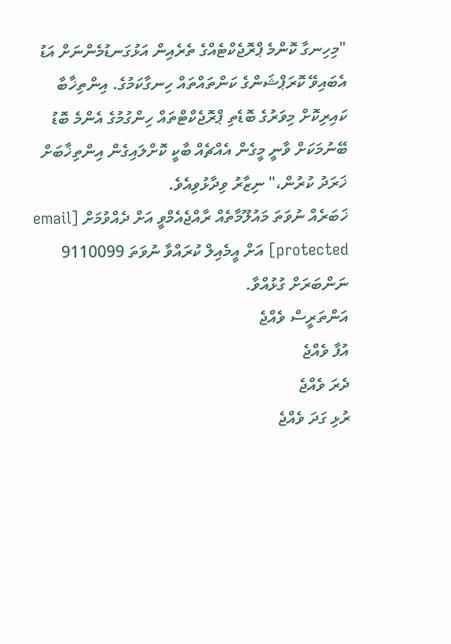"މިހިނގާ ކޮންމެ ޕްރޮޖެކްޓެއްގެ ތެރެއިން އަޅުގަނޑުމެންނަށް އަޑު އެބައިވޭ ކޮރަޕްޝަންގެ ކަންތައްތައް ހިނގާކަމުގެ. އިންތިޚާބާ ކައިރިކޮށް މިވަރުގެ ބޮޑެތި ޕްރޮޖެކްޓްތައް ހިންގުމުގެ އެންމެ ބޮޑު ބޭނުމަކަށް ވާނީ މީގެން އެއްޗެއް ބާކީ ކޮށްލައިގެން އިންތިޚާބަށް ޚަރަދު ކުރުން،" ނިޒާރު ވިދާޅުވިއެވެ.
ޚަބަރެއް ނުވަތަ މައުލޫމާތެއް ރާއްޖެއެމްވީ އަށް ދެއްވުމަށް [email protected] އަށް އީމެއިލް ކުރައްވާ ނުވަތަ 9110099 ނަންބަރަށް ގުޅުއްވާ.
އަންތަރީސް ވެއްޖެ
އުފާ ވެއްޖެ
ދެރަ ވެއްޖެ
ރުޅި ގަދަ ވެއްޖެ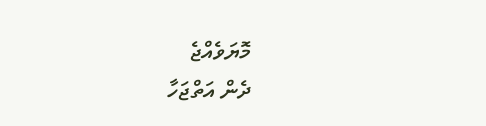މޮޔަވެއްޖެ
ދެން އަތްޖަހާ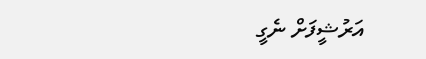އަރުޝީފަށް ނެގީ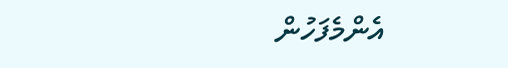އެންމެފަހުން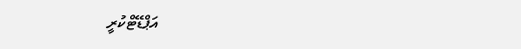އަޕްޑޭޓްކުރީ